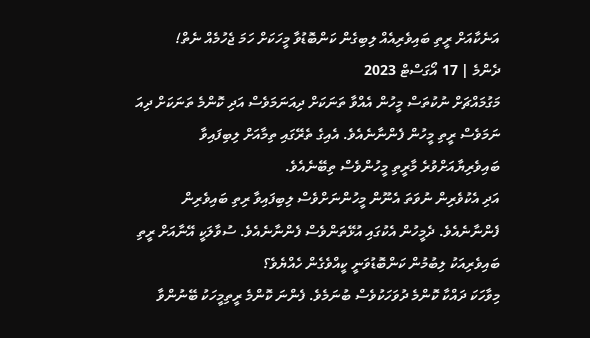އަނެކާއަށް ރީތި ބައިވެރިއެއް ލިބިގެން ކަންބޮޑުވާ މީހަކަށް ހަމަ ޖެހުމެއް ނެތް!
ދެންމެ | 17 އޯގަސްޓް 2023
މަގުމައްޗަށް ނުކުތަސް މީހުން އެއްވާ ތަނަކަށް ދިއަނަމަވެސް އަދި ކޮންމެ ތަނަކަށް ދިއަ ނަމަވެސް ރީތި މީހުން ފެންނާނެއެވެ. އެއިގެ ތެރޭގައި ތިމާއަށް ލިބިފައިވާ ބައިވެރިޔާއަށްވުރެ މާރީތި މީހުންވެސް ތިބޭނެއެވެ.
އަދި އެކުވެރިން ނުވަތަ އެނޫން މީހުންނަށްވެސް ލިބިފައިވާ ރިތި ބައިވެރިން ފެންނާނެއެވެ. ދެމީހުން އެކުގައި އުޅޭތަންވެސް ފެންނާނެއެވެ. ސުވާލަކީ އޭނާއަށް ރީތި ބައިވެރިއަކު ލިބުމުން ކަންބޮޑުވަނީ ކީއްވެގެން ހެއްޔެވެ؟
މިވާހަކަ ދައްކާ ކޮންމެ ދުވަހަކުވެސް ބުނަމެވެ. ފެންނަ ކޮންމެ ރީތިމީހަކު ބޭނުންވާ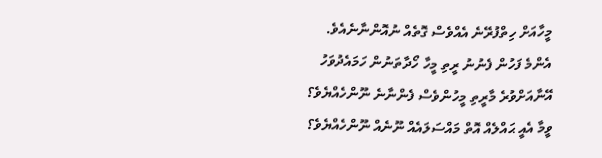މީހާއަށް ހިތްފުރޭނެ އެއްވެސް ގޮތެއް ނުއޮންނާނެއެވެ. އެންމެ ފަހުން ފެނުނު ރީތި މީހާ ހޯދާތަނުން ހަމައެދުވަހު އޭނާއަށްވުރެ މާރީތި މީހުންވެސް ފެންނާނެ ނޫންހެއްޔެވެ؟ ވީމާ އެއީ ޙައްލެއް އޮތް މައްސަލައެއް ނޫނެއް ނޫންހެއްޔެވެ؟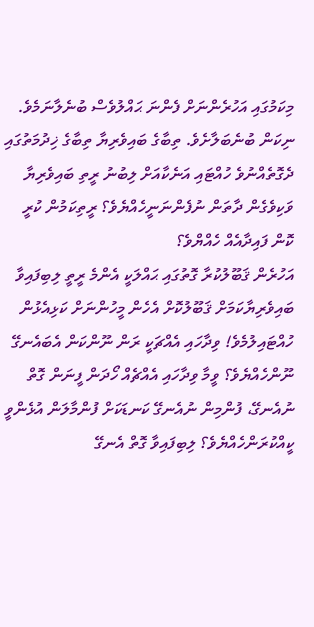މިކަމުގައި އަހުރެންނަށް ފެންނަ ޙައްލުވެސް ބުނެލާނަމެވެ. ނިކަން ބުނެބަލާށެވެ. ތިބާގެ ބައިވެރިޔާ ތިބާގެ ޚިދުމަތުގައި ދެގޮތެއްނުވެ ހުއްޓައި އަނެކާއަށް ލިބުނު ރީތި ބައިވެރިޔާ ވަކިވެގެން ދާތަން ނުފެންނަނީހެއްޔެވެ؟ ރީތިކަމުން ކުރީ ކޮން ފައިދާއެއް ހެއްޔްވެ؟
އަހުރެން ޤަބޫލުކުރާ ގޮތުގައި ޙައްލަކީ އެންމެ ރީތީ ލިބިފައިވާ ބައިވެރިޔާކަމަށް ޤަބޫލުކޮށް އެހެން މީހުންނަށް ކަޅިއެޅުން ހުއްޓައިލުމެވެ! ވިދާހައި އެއްޗަކީ ރަން ނޫންކަން އެބައެނގޭ ނޫންހެއްޔެވެ؟ ވީމާ ވިދާހައި އެއްޗެއް ހޯދަން ފީނަން ގޮތް ނުއެނގޭ، ފުންމިން ނުއެނގޭ ކަނޑަކަށް ފުންމާލަން އުޅެންވީ ކީއްކުރަންހެއްޔެވެ؟ ލިބިފައިވާ ގޮތް އެނގޭ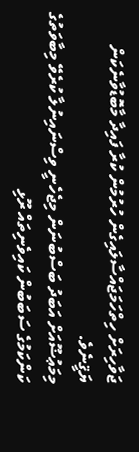ޖަވާހިރަށް ހިތްހަމަޖައްސާލައިގެން ހުރުމުން ކުރާ ފައިދާ މާބޮޑުވާނެކަން ޔަޤީނެވެ.
މިމަޢުޟޫއަށް އަބަދު ބަސްބުނަން މިޖެހެނީ ވިސްނައިނުލާ ކުރެވޭ މިބާވަތުގެ ކަންކަމުގެ ސަބަބުން ކައިވެނިތައް ރޫޅި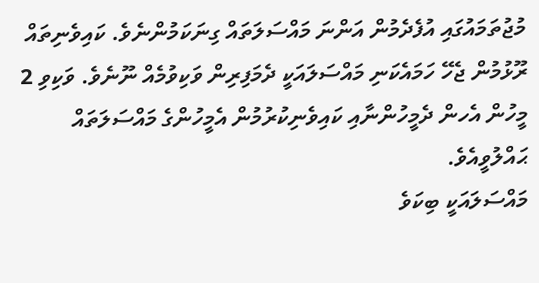މުޖުތަމައުގައި އުފެދެމުން އަންނަ މައްސަލަތައް ގިނަކަމުންނެވެ. ކައިވެނިތައް ރޫޅުމުން ޖެހޭ ހަމައެކަނި މައްސަލައަކީ ދެމަފިރިން ވަކިވުމެއް ނޫނެވެ. ވަކިވި 2 މީހުން އެހން ދެމީހުންނާއި ކައިވެނިކުރުމުން އެމީހުންގެ މައްސަލަތައް ޙައްލުވީއެވެ.
މައްސަލައަކީ ބިކަވެ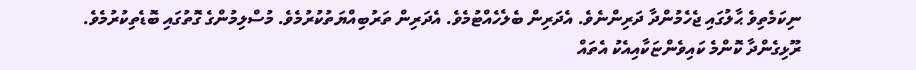ނިކަމެތިވެ ޙާލުގައި ޖެހެމުންދާ ދަރިންނެވެ. އެދަރިން ބެލެހެއްޓުމެވެ. އެދަރިން ތަރުބިއްޔަތުކުރުމެވެ. މުސްލިމުންގެ ގޮތުގައި ބޮޑެތިކުރުމެވެ. ރޫޅިގެންދާ ކޮންމެ ކައިވެންޏަކާއިއެކު އެތައް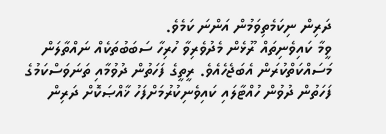ދަރިން ނިކަމެތިވަމުން އަންނަ ކަމެވެ.
ވީމާ ކައިވެނިތައް ރޫޅެން މެދުވެރިވާ ހުރިހާ ސަބަބުތަކެއް ނައްތާލަން މަސައްކަތްކުރަން އެބަޖެހެއެވެ. ރީތީގެ ފަހަތުން ދުވުމާއި ތަނަވަސްކަމުގެ ފަހަތުން ދުވުން ހުއްޓާލައި ކައިވެނިކުރުމަށްފަހު ޚާއްޞަކޮށް ދަރިން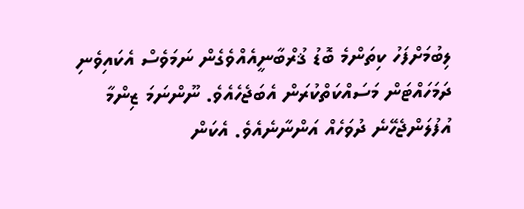ލިބުމަށްފަހު ކިތަންމެ ބޮޑު ޤުރްބާނީއެއްވެގެން ނަމަވެސް އެކައިވެނި ދަމަހައްޓަން މަސައްކަތްކުރަން އެބަޖެހެއެވެ. ނޫންނަމަ ޒިންމާ އުފުލަންޖެހޭނެ ދުވަހެއް އަންނާނެއެވެ. އެކަން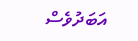އަބަދުވެސް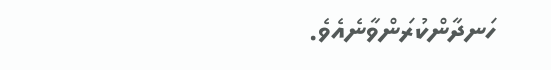ހަނދާންކުރަންވާނެއެވެ.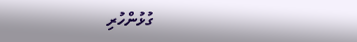ގުޅުންހުރި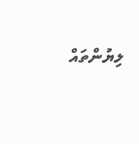ލިޔުންތައް